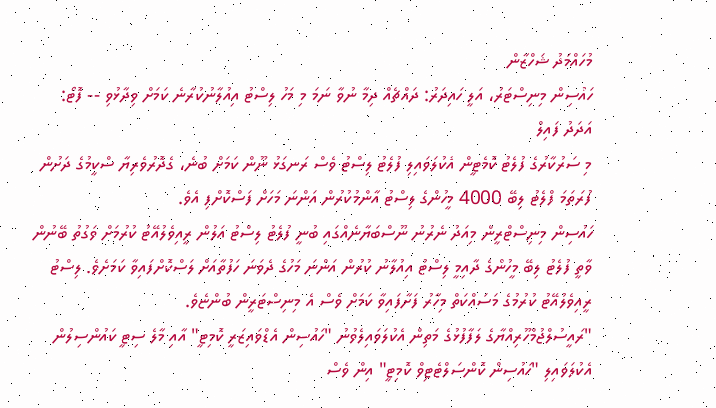މުހައްމަދު ޝަހްޒާން
ހައުސިން މިނިސްޓަރު، އަލީ ހައިދަރު: ދައްޗެއް ދިމާ ނުވާ ނަމަ މި މަހު ލިސްޓު އިއުލާނުކުރާނެ ކަމަށް ވިދާޅުވި -- ފޮޓޯ: އަދަދު ފައިލް
މި ސަރުކާރުގެ ފުލެޓު ކޮމެޓީން އެކުލަވައިލި ފުލެޓު ލިސްޓު ވެސް ރަނގަޅު ނޫން ކަމަށް ބުނެ، ގެދޮރުވެރިޔާ ސްކީމުގެ ދަށުން ފުރަތަމަ ފްލެޓު ލިބޭ 4000 މީހުންގެ ލިސްޓު އާންމުކުރުން އަންނަ މަހަށް ފަސްކޮށްފި އެވެ.
ހައުސިން މިނިސްޓްރީން މިއަދު ނެރުނު ނޫސްބަޔާނެއްގައި ބުނީ ފުލެޓު ލިސްޓު އަލުން ރީއިވެލުއޭޓު ކުރުމަށް ވަގުތު ބޭނުން ވާތީ ފުލެޓު ލިބޭ މީހުންގެ ދާއިމީ ލިސްޓު އިއުލާނު ކުރުން އަންނަ މަހުގެ ދެވަނަ ހަފުތާއަށް ލަސްކޮށްފައިވާ ކަމަށެވެ. ލިސްޓު ރީއިވެލުއޭޓު ކުރުމުގެ މަސައްކަތް މިހާރު ފަށާފައިވާ ކަމަށް ވެސް އެ މިނިސްޓަރީން ބުންޏެވެ.
"ރައީސުލްޖުމްހޫރިއްޔާގެ ލަފާފުޅުގެ މަތިން އެކުލަވައިލެވުނު "ހައުސިން އެޑްވައިޒަރީ ކޮމިޓީ" އާއި މާލެ ސިޓީ ކައުންސިލުން އެކުލަވައިލި "ހައުސިން ކޮންސަލްޓެޓިވް ކޮމިޓީ" އިން ވެސް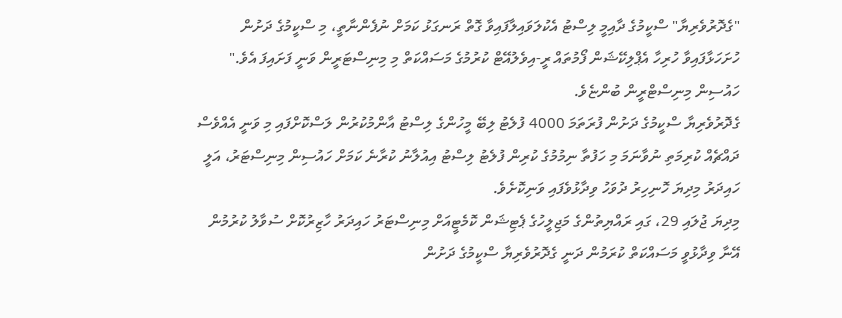"ގެދޮރުވެރިޔާ" ސްކީމުގެ ދާއިމީ ލިސްޓު އެކުލަވައިލާފައިވާ ގޮތް ރަނގަޅު ކަމަށް ނުފެންނާތީ، މި ސްކީމުގެ ދަށުން ހުށަހަޅާފައިވާ ހުރިހާ އެޕްލިކޭޝަން ފޯމުތައް ރީ-އިވެލުއޭޓް ކުރުމުގެ މަސައްކަތް މި މިނިސްޓަރީން ވަނީ ފަށައިފަ އެވެ." ހައުސިން މިނިސްޓްރީން ބުންޏެވެ.
ގެދޮރުވެރިޔާ ސްކީމުގެ ދަށުން ފުރަތަމަ 4000 ފުލެޓު ލިބޭ މީހުންގެ ލިސްޓު އާންމުކުރުން ލަސްކޮށްފައި މި ވަނީ އެއްވެސް ދައްޗެއް ކުރިމަތި ނުވާނަމަ މި ހަފުތާ ނިމުމުގެ ކުރިން ފުލެޓު ލިސްޓު އިއުލާނު ކުރާނެ ކަމަށް ހައުސިން މިނިސްޓަރު، އަލީ ހައިދަރު މިދިޔަ ހޮނިހިރު ދުވަހު ވިދާޅުވެފައި ވަނިކޮށެވެ.
މިދިޔަ ޖުލައި 29، ގައި ރައްޔިތުންގެ މަޖިލީހުގެ ޕެޓިޝަން ކޮމެޓީއަށް މިނިސްޓަރު ހައިދަރު ހާޒިރުކޮށް ސުވާލު ކުރުމުން އޭނާ ވިދާޅުވީ މަސައްކަތް ކުރަމުން ދަނީ ގެދޮރުވެރިޔާ ސްކީމުގެ ދަށުން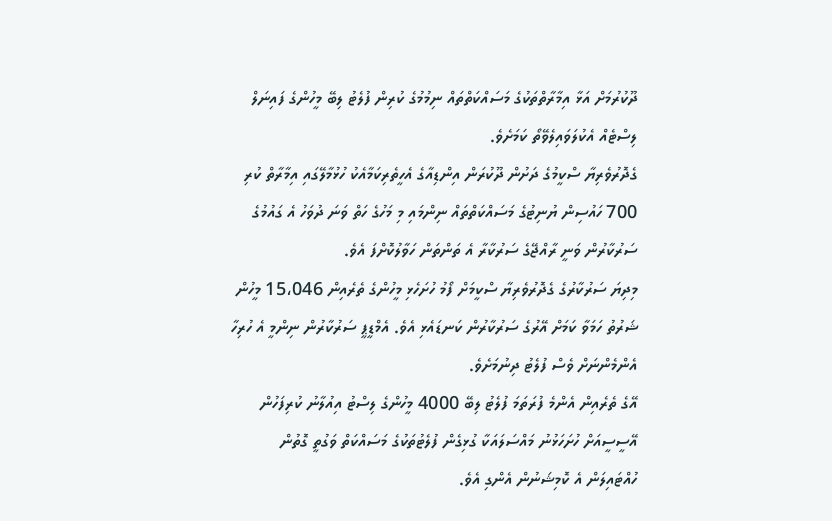ދޫކުރުމަށް އަޅާ އިމާރާތްތަކުގެ މަސައްކަތްތައް ނިމުމުގެ ކުރިން ފުލެޓު ލިބޭ މީހުންގެ ފައިނަލް ލިސްޓެއް އެކުލަވައިލެވޭތޯ ކަމަށެވެ.
ގެދޮރުވެރިޔާ ސްކީމުގެ ދަށުން ދޫކުރަން އިންޑިއާގެ އެހީތެރިކަމާއެކު ހުޅުމާލޭގައި އިމާރާތް ކުރި 700 ހައުސިން ޔުނިޓުގެ މަސައްކަތްތައް ނިންމައި މި މަހުގެ ހަތް ވަނަ ދުވަހު އެ ގައުމުގެ ސަރުކާރުން ވަނީ ރާއްޖޭގެ ސަރުކާރާ އެ ތަންތަން ހަވާލުކޮށްފަ އެވެ.
މިދިޔަ ސަރުކާރުގެ ގެދޮރުވެރިޔާ ސްކީމަށް ފޯމު ހުށަހެޅި މީހުންގެ ތެރެއިން 15،046 މީހުން ޝަރުތު ހަމަވާ ކަމަށް އޭރުގެ ސަރުކާރުން ކަނޑައެޅި އެވެ. އެމްޑީޕީ ސަރުކާރުން ނިންމީ އެ ހުރިހާ އެންމެންނަށް ވެސް ފުލެޓު ދިނުމަށެވެ.
އޭގެ ތެރެއިން އެންމެ ފުރަތަމަ ފުލެޓު ލިބޭ 4000 މީހުންގެ ލިސްޓު އިއުލާނު ކުރިފަހުން އޭސީސީއަށް ހުށަހަޅުނު މައްސަލައަކާ ގުޅިގެން ފުލެޓުތަކުގެ މަސައްކަތް ވަގުތީ ގޮތުން ހުއްޓައިލަން އެ ކޮމިޝަނުން އެންގި އެވެ.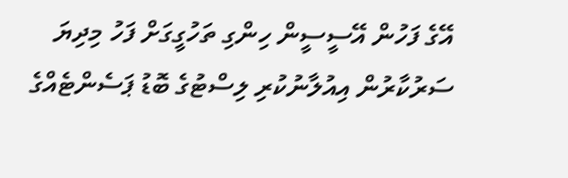އޭގެ ފަހުން އޭސީސީން ހިންގި ތަހުގީގަށް ފަހު މިދިޔަ ސަރުކާރުން އިއުލާނުކުރި ލިސްޓުގެ ބޮޑު ޕަސެންޓެއްގެ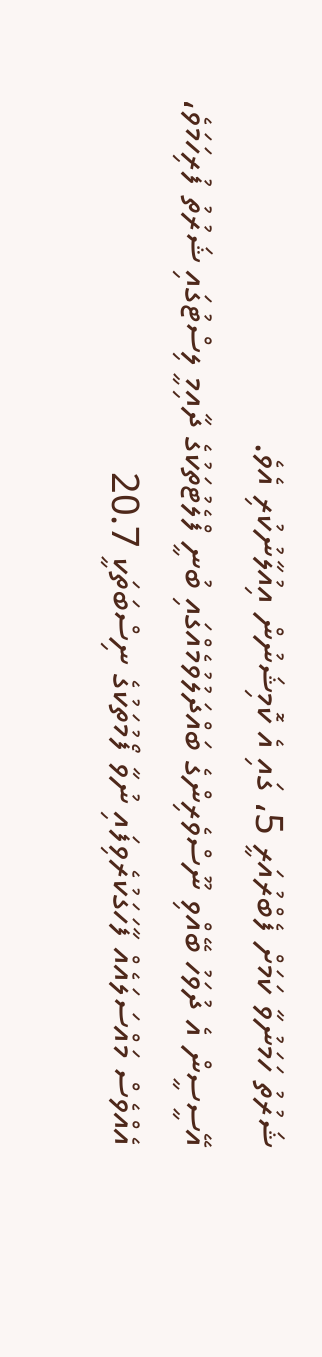ޝަރުތު ހަމަނުވާ ކަމަށް ފެބްރުއަރީ 5، ގައި އެ ކޮމިޝަނުން އިއުލާނުކުރި އެވެ.
އޭސީސީން އެ ދުވަހު ބޭއްވި ނޫސްވެރިންގެ ބައްދަލުވުމެއްގައި ބުނީ ފްލެޓުތަކުގެ ދާއިމީ ލިސްޓުގައި ޝަރުތު ފުރިހަމަވެ، އެއްވެސް މައްސަލައެއް ފާހަގަކުރެވިފައި ނުވާ ފޯމުތަކުގެ ނިސްބަތަކީ 20.7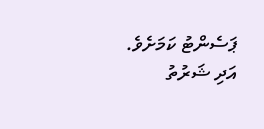ޕަސެންޓު ކަމަށެވެ. އަދި ޝަރުތު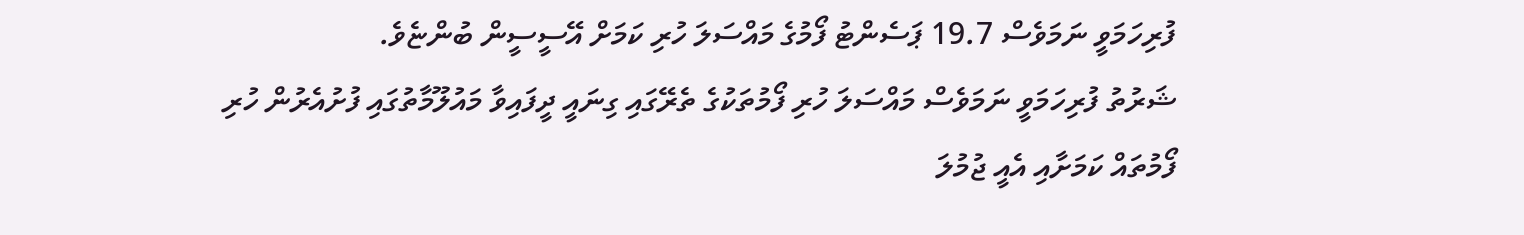ފުރިހަމަވީ ނަމަވެސް 19.7 ޕަސެންޓު ފޯމުގެ މައްސަލަ ހުރި ކަމަށް އޭސީސީން ބުންޏެވެ.
ޝަރުތު ފުރިހަމަވީ ނަމަވެސް މައްސަލަ ހުރި ފޯމުތަކުގެ ތެރޭގައި ގިނައީ ދީފައިވާ މައުލޫމާތުގައި ފުށުއެރުން ހުރި ފޯމުތައް ކަމަށާއި އެއީ ޖުމުލަ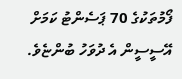ފޯމުތަކުގެ 70 ޕަސެންޓު ކަމަށް އޭސީސީން އެ ދުވަހު ބުންޏެވެ.